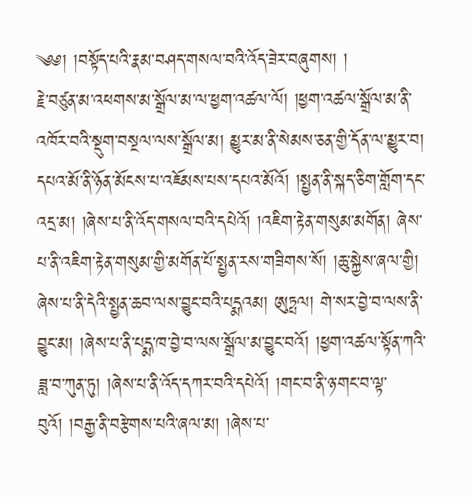༄༅། །བསྟོད་པའི་རྣམ་བཤད་གསལ་བའི་འོད་ཟེར་བཞུགས། །
རྗེ་བཙུན་མ་འཕགས་མ་སྒྲོལ་མ་ལ་ཕྱག་འཚལ་ལོ། །ཕྱག་འཚལ་སྒྲོལ་མ་ནི་འཁོར་བའི་སྡུག་བསྔལ་ལས་སྒྲོལ་མ། མྱུར་མ་ནི་སེམས་ཅན་གྱི་དོན་ལ་མྱུར་བ། དཔའ་མོ་ནི་ཉོན་མོངས་པ་འཇོམས་པས་དཔའ་མོའོ། །སྤྱན་ནི་སྐད་ཅིག་གློག་དང་འདྲ་མ། །ཞེས་པ་ནི་འོད་གསལ་བའི་དཔེའོ། །འཇིག་རྟེན་གསུམ་མགོན། ཞེས་པ་ནི་འཇིག་རྟེན་གསུམ་གྱི་མགོན་པོ་སྤྱན་རས་གཟིགས་སོ། །ཆུ་སྐྱེས་ཞལ་གྱི། ཞེས་པ་ནི་དེའི་སྤྱན་ཆབ་ལས་བྱུང་བའི་པདྨའམ། ཨུཏྤལ། གེ་སར་བྱེ་བ་ལས་ནི་བྱུང་མ། །ཞེས་པ་ནི་པདྨ་ཁ་བྱེ་བ་ལས་སྒྲོལ་མ་བྱུང་བའོ། །ཕྱག་འཚལ་སྟོན་ཀའི་ཟླ་བ་ཀུན་ཏུ། །ཞེས་པ་ནི་འོད་དཀར་བའི་དཔེའོ། །གང་བ་ནི་ཉ་གང་བ་ལྟ་བུའོ། །བརྒྱ་ནི་བརྩེགས་པའི་ཞལ་མ། །ཞེས་པ་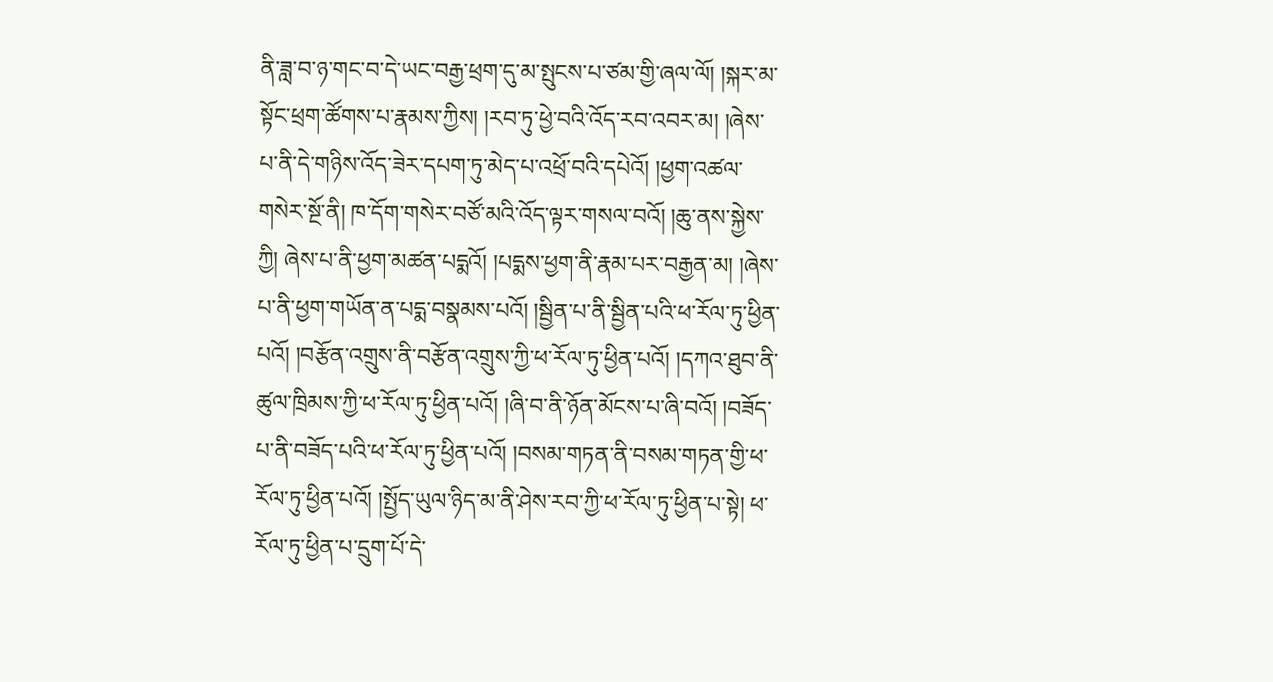ནི་ཟླ་བ་ཉ་གང་བ་དེ་ཡང་བརྒྱ་ཕྲག་དུ་མ་སྤུངས་པ་ཙམ་གྱི་ཞལ་ལོ། །སྐར་མ་སྟོང་ཕྲག་ཚོགས་པ་རྣམས་ཀྱིས། །རབ་ཏུ་ཕྱེ་བའི་འོད་རབ་འབར་མ། །ཞེས་པ་ནི་དེ་གཉིས་འོད་ཟེར་དཔག་ཏུ་མེད་པ་འཕྲོ་བའི་དཔེའོ། །ཕྱག་འཚལ་གསེར་སྔོ་ནི། ཁ་དོག་གསེར་བཙོ་མའི་འོད་ལྟར་གསལ་བའོ། །ཆུ་ནས་སྐྱེས་ཀྱི། ཞེས་པ་ནི་ཕྱག་མཚན་པདྨའོ། །པདྨས་ཕྱག་ནི་རྣམ་པར་བརྒྱན་མ། །ཞེས་པ་ནི་ཕྱག་གཡོན་ན་པདྨ་བསྣམས་པའོ། །སྦྱིན་པ་ནི་སྦྱིན་པའི་ཕ་རོལ་ཏུ་ཕྱིན་པའོ། །བརྩོན་འགྲུས་ནི་བརྩོན་འགྲུས་ཀྱི་ཕ་རོལ་ཏུ་ཕྱིན་པའོ། །དཀའ་ཐུབ་ནི་ཚུལ་ཁྲིམས་ཀྱི་ཕ་རོལ་ཏུ་ཕྱིན་པའོ། །ཞི་བ་ནི་ཉོན་མོངས་པ་ཞི་བའོ། །བཟོད་པ་ནི་བཟོད་པའི་ཕ་རོལ་ཏུ་ཕྱིན་པའོ། །བསམ་གཏན་ནི་བསམ་གཏན་གྱི་ཕ་རོལ་ཏུ་ཕྱིན་པའོ། །སྤྱོད་ཡུལ་ཉིད་མ་ནི་ཤེས་རབ་ཀྱི་ཕ་རོལ་ཏུ་ཕྱིན་པ་སྟེ། ཕ་རོལ་ཏུ་ཕྱིན་པ་དྲུག་པོ་དེ་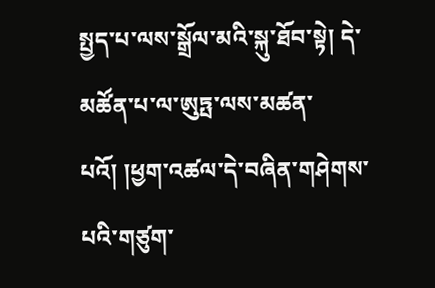སྤྱད་པ་ལས་སྒྲོལ་མའི་སྐུ་ཐོབ་སྟེ། དེ་མཚོན་པ་ལ་ཨུཏྤ་ལས་མཚན་པའོ། །ཕྱག་འཚལ་དེ་བཞིན་གཤེགས་པའི་གཙུག་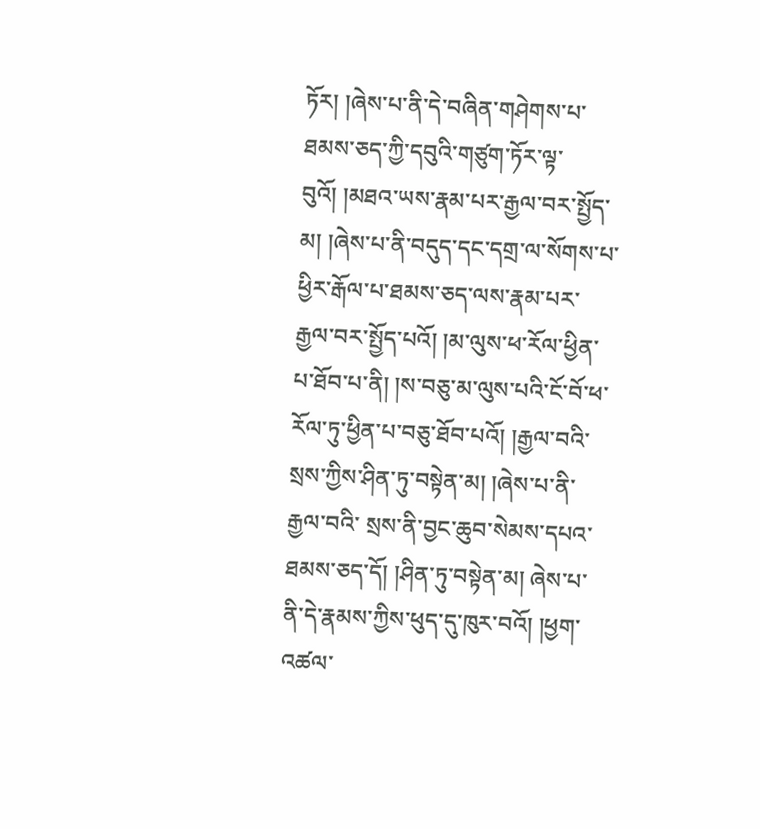ཏོར། །ཞེས་པ་ནི་དེ་བཞིན་གཤེགས་པ་ཐམས་ཅད་ཀྱི་དབུའི་གཙུག་ཏོར་ལྟ་བུའོ། །མཐའ་ཡས་རྣམ་པར་རྒྱལ་བར་སྤྱོད་མ། །ཞེས་པ་ནི་བདུད་དང་དགྲ་ལ་སོགས་པ་ཕྱིར་རྒོལ་པ་ཐམས་ཅད་ལས་རྣམ་པར་རྒྱལ་བར་སྤྱོད་པའོ། །མ་ལུས་ཕ་རོལ་ཕྱིན་པ་ཐོབ་པ་ནི། །ས་བཅུ་མ་ལུས་པའི་ངོ་བོ་ཕ་རོལ་ཏུ་ཕྱིན་པ་བཅུ་ཐོབ་པའོ། །རྒྱལ་བའི་སྲས་ཀྱིས་ཤིན་ཏུ་བསྟེན་མ། །ཞེས་པ་ནི་རྒྱལ་བའི་ སྲས་ནི་བྱང་ཆུབ་སེམས་དཔའ་ཐམས་ཅད་དོ། །ཤིན་ཏུ་བསྟེན་མ། ཞེས་པ་ནི་དེ་རྣམས་ཀྱིས་ཕུད་དུ་ཁུར་བའོ། །ཕྱག་འཚལ་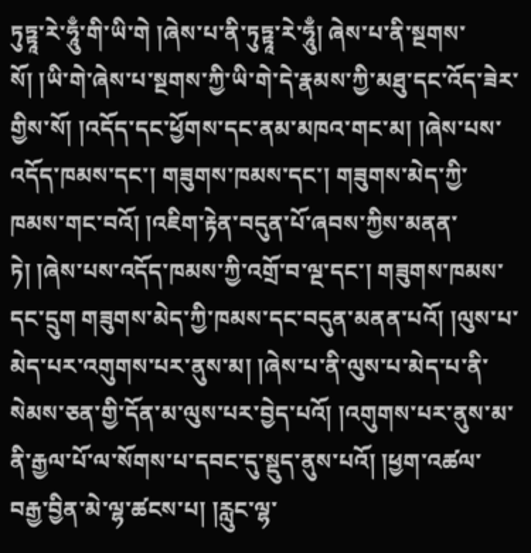ཏུཏྟཱ་རེ་ཧཱུྃ་གི་ཡི་གེ །ཞེས་པ་ནི་ཏུཏྟཱ་རེ་ཧཱུྃ། ཞེས་པ་ནི་སྔགས་སོ། །ཡི་གེ་ཞེས་པ་སྔགས་ཀྱི་ཡི་གེ་དེ་རྣམས་ཀྱི་མཐུ་དང་འོད་ཟེར་གྱིས་སོ། །འདོད་དང་ཕྱོགས་དང་ནམ་མཁའ་གང་མ། །ཞེས་པས་འདོད་ཁམས་དང་། གཟུགས་ཁམས་དང་། གཟུགས་མེད་ཀྱི་ཁམས་གང་བའོ། །འཇིག་རྟེན་བདུན་པོ་ཞབས་ཀྱིས་མནན་ཏེ། །ཞེས་པས་འདོད་ཁམས་ཀྱི་འགྲོ་བ་ལྔ་དང་། གཟུགས་ཁམས་དང་དྲུག གཟུགས་མེད་ཀྱི་ཁམས་དང་བདུན་མནན་པའོ། །ལུས་པ་མེད་པར་འགུགས་པར་ནུས་མ། །ཞེས་པ་ནི་ལུས་པ་མེད་པ་ནི་སེམས་ཅན་གྱི་དོན་མ་ལུས་པར་བྱེད་པའོ། །འགུགས་པར་ནུས་མ་ནི་རྒྱལ་པོ་ལ་སོགས་པ་དབང་དུ་སྡུད་ནུས་པའོ། །ཕྱག་འཚལ་བརྒྱ་བྱིན་མེ་ལྷ་ཚངས་པ། །རླུང་ལྷ་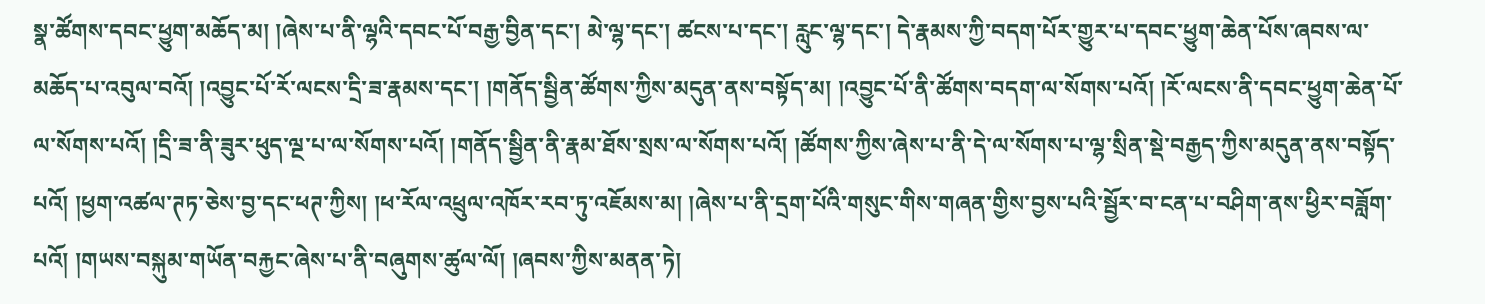སྣ་ཚོགས་དབང་ཕྱུག་མཆོད་མ། །ཞེས་པ་ནི་ལྷའི་དབང་པོ་བརྒྱ་བྱིན་དང་། མེ་ལྷ་དང་། ཚངས་པ་དང་། རླུང་ལྷ་དང་། དེ་རྣམས་ཀྱི་བདག་པོར་གྱུར་པ་དབང་ཕྱུག་ཆེན་པོས་ཞབས་ལ་མཆོད་པ་འབུལ་བའོ། །འབྱུང་པོ་རོ་ལངས་དྲི་ཟ་རྣམས་དང་། །གནོད་སྦྱིན་ཚོགས་ཀྱིས་མདུན་ནས་བསྟོད་མ། །འབྱུང་པོ་ནི་ཚོགས་བདག་ལ་སོགས་པའོ། །རོ་ལངས་ནི་དབང་ཕྱུག་ཆེན་པོ་ལ་སོགས་པའོ། །དྲི་ཟ་ནི་ཟུར་ཕུད་ལྔ་པ་ལ་སོགས་པའོ། །གནོད་སྦྱིན་ནི་རྣམ་ཐོས་སྲས་ལ་སོགས་པའོ། །ཚོགས་ཀྱིས་ཞེས་པ་ནི་དེ་ལ་སོགས་པ་ལྷ་སྲིན་སྡེ་བརྒྱད་ཀྱིས་མདུན་ནས་བསྟོད་པའོ། །ཕྱག་འཚལ་ཊཏ་ཅེས་བྱ་དང་ཕཊ་ཀྱིས། །ཕ་རོལ་འཕྲུལ་འཁོར་རབ་ཏུ་འཇོམས་མ། །ཞེས་པ་ནི་དྲག་པོའི་གསུང་གིས་གཞན་གྱིས་བྱས་པའི་སྦྱོར་བ་ངན་པ་བཤིག་ནས་ཕྱིར་བཟློག་པའོ། །གཡས་བསྐུམ་གཡོན་བརྐྱང་ཞེས་པ་ནི་བཞུགས་ཚུལ་ལོ། །ཞབས་ཀྱིས་མནན་ཏེ།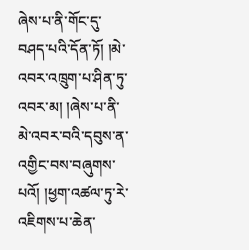ཞེས་པ་ནི་གོང་དུ་བཤད་པའི་དོན་ཏོ། །མེ་འབར་འཁྲུག་པ་ཤིན་ཏུ་འབར་མ། །ཞེས་པ་ནི་མེ་འབར་བའི་དབུས་ན་འགྱིང་བས་བཞུགས་པའོ། །ཕྱག་འཚལ་ཏུ་རེ་འཇིགས་པ་ཆེན་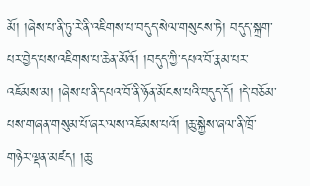མོ། །ཞེས་པ་ནི་ཏུ་རེ་ནི་འཇིགས་པ་བདུད་སེལ་གསུངས་ཏེ། བདུད་སྐྲག་པར་བྱེད་པས་འཇིགས་པ་ཆེན་མོའོ། །བདུད་ཀྱི་དཔའ་བོ་རྣམ་པར་འཇོམས་མ། །ཞེས་པ་ནི་དཔའ་བོ་ནི་ཉོན་མོངས་པའི་བདུད་དོ། །དེ་བཅོམ་པས་གཞན་གསུམ་པོ་ཞར་ལས་འཇོམས་པའོ། །ཆུ་སྐྱེས་ཞལ་ནི་ཁྲོ་གཉེར་ལྡན་མཛད། །ཆུ་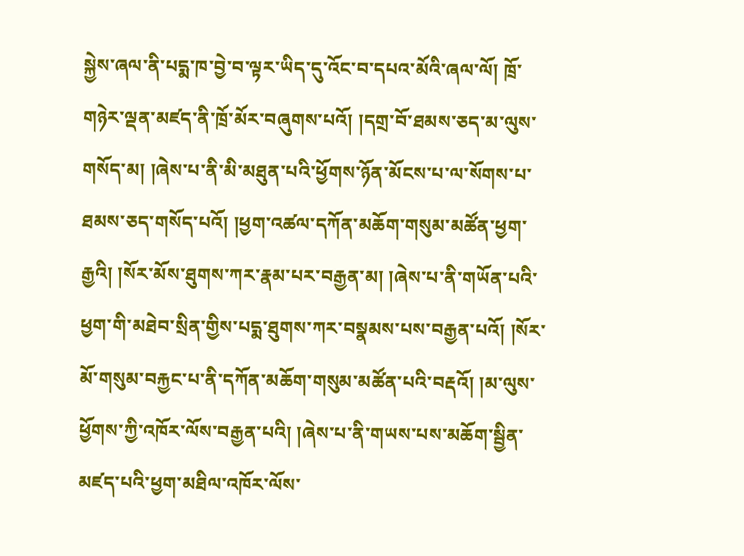སྐྱེས་ཞལ་ནི་པདྨ་ཁ་བྱེ་བ་ལྟར་ཡིད་དུ་འོང་བ་དཔའ་མོའི་ཞལ་ལོ། ཁྲོ་གཉེར་ལྡན་མཛད་ནི་ཁྲོ་མོར་བཞུགས་པའོ། །དགྲ་བོ་ཐམས་ཅད་མ་ལུས་གསོད་མ། །ཞེས་པ་ནི་མི་མཐུན་པའི་ཕྱོགས་ཉོན་མོངས་པ་ལ་སོགས་པ་ཐམས་ཅད་གསོད་པའོ། །ཕྱག་འཚལ་དཀོན་མཆོག་གསུམ་མཚོན་ཕྱག་རྒྱའི། །སོར་མོས་ཐུགས་ཀར་རྣམ་པར་བརྒྱན་མ། །ཞེས་པ་ནི་གཡོན་པའི་ཕྱག་གི་མཐེབ་སྲིན་གྱིས་པདྨ་ཐུགས་ཀར་བསྣམས་པས་བརྒྱན་པའོ། །སོར་མོ་གསུམ་བརྐྱང་པ་ནི་དཀོན་མཆོག་གསུམ་མཚོན་པའི་བརྡའོ། །མ་ལུས་ཕྱོགས་ཀྱི་འཁོར་ལོས་བརྒྱན་པའི། །ཞེས་པ་ནི་གཡས་པས་མཆོག་སྦྱིན་མཛད་པའི་ཕྱག་མཐིལ་འཁོར་ལོས་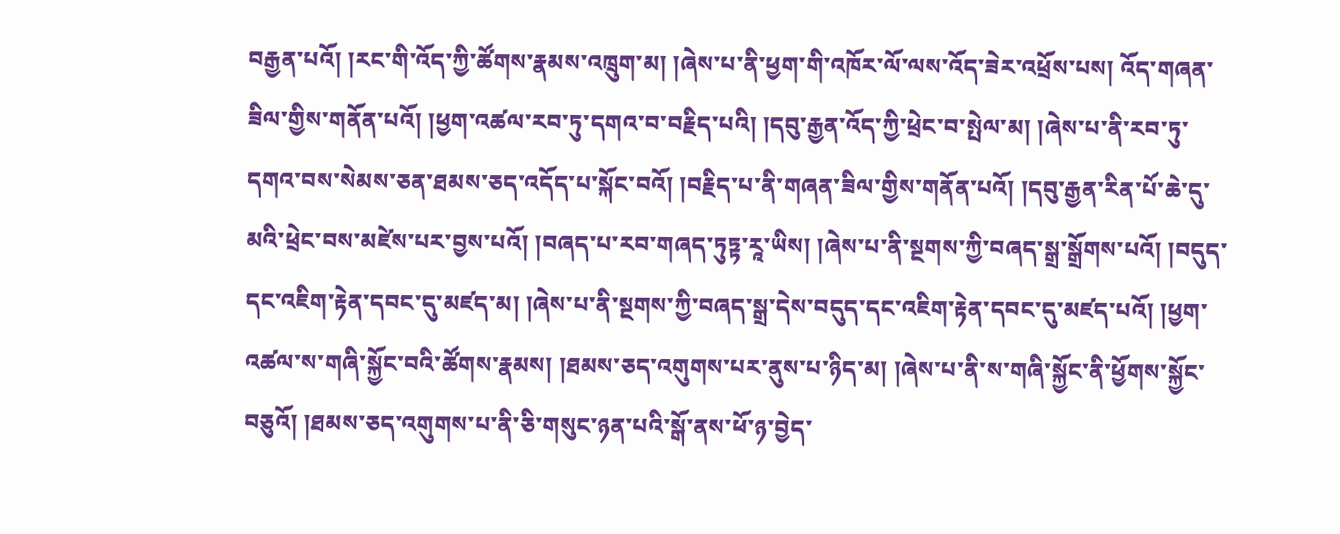བརྒྱན་པའོ། །རང་གི་འོད་ཀྱི་ཚོགས་རྣམས་འཁྲུག་མ། །ཞེས་པ་ནི་ཕྱག་གི་འཁོར་ལོ་ལས་འོད་ཟེར་འཕྲོས་པས། འོད་གཞན་ཟིལ་གྱིས་གནོན་པའོ། །ཕྱག་འཚལ་རབ་ཏུ་དགའ་བ་བརྗིད་པའི། །དབུ་རྒྱན་འོད་ཀྱི་ཕྲེང་བ་སྤེལ་མ། །ཞེས་པ་ནི་རབ་ཏུ་དགའ་བས་སེམས་ཅན་ཐམས་ཅད་འདོད་པ་སྐོང་བའོ། །བརྗིད་པ་ནི་གཞན་ཟིལ་གྱིས་གནོན་པའོ། །དབུ་རྒྱན་རིན་པོ་ཆེ་དུ་མའི་ཕྲེང་བས་མཛེས་པར་བྱས་པའོ། །བཞད་པ་རབ་གཞད་ཏུཏྟ་རཱ་ཡིས། །ཞེས་པ་ནི་སྔགས་ཀྱི་བཞད་སྒྲ་སྒྲོགས་པའོ། །བདུད་དང་འཇིག་རྟེན་དབང་དུ་མཛད་མ། །ཞེས་པ་ནི་སྔགས་ཀྱི་བཞད་སྒྲ་དེས་བདུད་དང་འཇིག་རྟེན་དབང་དུ་མཛད་པའོ། །ཕྱག་འཚལ་ས་གཞི་སྐྱོང་བའི་ཚོགས་རྣམས། །ཐམས་ཅད་འགུགས་པར་ནུས་པ་ཉིད་མ། །ཞེས་པ་ནི་ས་གཞི་སྐྱོང་ནི་ཕྱོགས་སྐྱོང་བཅུའོ། །ཐམས་ཅད་འགུགས་པ་ནི་ཅི་གསུང་ཉན་པའི་སྒོ་ནས་ཕོ་ཉ་བྱེད་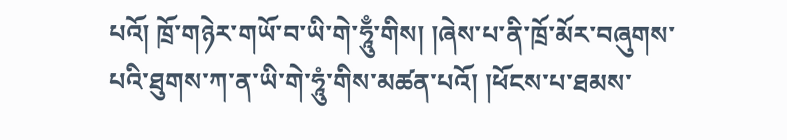པའོ། ཁྲོ་གཉེར་གཡོ་བ་ཡི་གེ་ཧཱུྃ་གིས། །ཞེས་པ་ནི་ཁྲོ་མོར་བཞུགས་པའི་ཐུགས་ཀ་ན་ཡི་གེ་ཧཱུཾ་གིས་མཚན་པའོ། །ཕོངས་པ་ཐམས་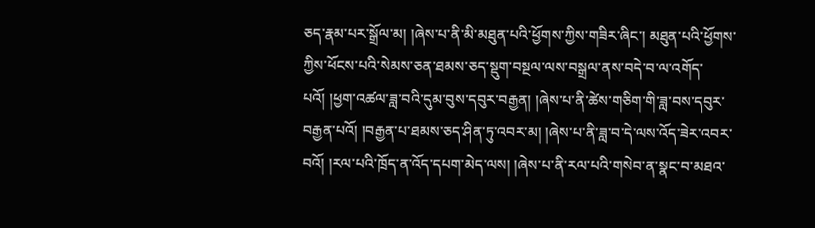ཅད་རྣམ་པར་སྒྲོལ་མ། །ཞེས་པ་ནི་མི་མཐུན་པའི་ཕྱོགས་ཀྱིས་གཟིར་ཞིང་། མཐུན་པའི་ཕྱོགས་ཀྱིས་ཕོངས་པའི་སེམས་ཅན་ཐམས་ཅད་སྡུག་བསྔལ་ལས་བསྒྲལ་ནས་བདེ་བ་ལ་འགོད་པའོ། །ཕྱག་འཚལ་ཟླ་བའི་དུམ་བུས་དབུར་བརྒྱན། །ཞེས་པ་ནི་ཚེས་གཅིག་གི་ཟླ་བས་དབུར་བརྒྱན་པའོ། །བརྒྱན་པ་ཐམས་ཅད་ཤིན་ཏུ་འབར་མ། །ཞེས་པ་ནི་ཟླ་བ་དེ་ལས་འོད་ཟེར་འབར་བའོ། །རལ་པའི་ཁྲོད་ན་འོད་དཔག་མེད་ལས། །ཞེས་པ་ནི་རལ་པའི་གསེབ་ན་སྣང་བ་མཐའ་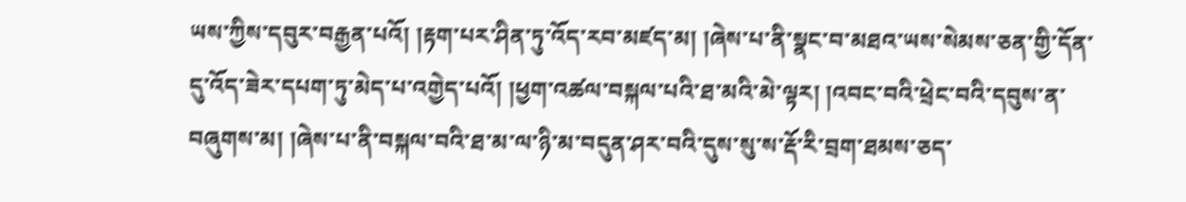ཡས་ཀྱིས་དབུར་བརྒྱན་པའོ། །རྟག་པར་ཤིན་ཏུ་འོད་རབ་མཛད་མ། །ཞེས་པ་ནི་སྣང་བ་མཐའ་ཡས་སེམས་ཅན་གྱི་དོན་དུ་འོད་ཟེར་དཔག་ཏུ་མེད་པ་འགྱེད་པའོ། །ཕྱག་འཚལ་བསྐལ་པའི་ཐ་མའི་མེ་ལྟར། །འབང་བའི་ཕྲེང་བའི་དབུས་ན་བཞུགས་མ། །ཞེས་པ་ནི་བསྐལ་བའི་ཐ་མ་ལ་ཉི་མ་བདུན་ཤར་བའི་དུས་སུ་ས་རྡོ་རི་བྲག་ཐམས་ཅད་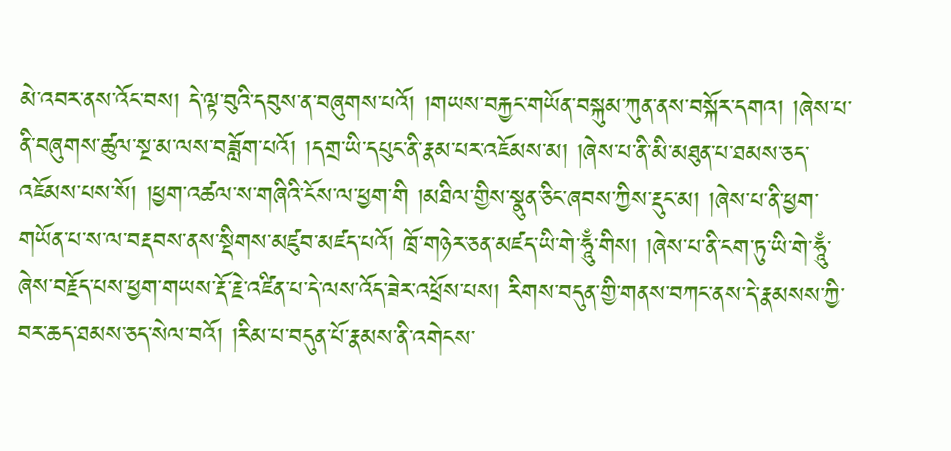མེ་འབར་ནས་འོང་བས། དེ་ལྟ་བུའི་དབུས་ན་བཞུགས་པའོ། །གཡས་བརྐྱང་གཡོན་བསྐུམ་ཀུན་ནས་བསྐོར་དགའ། །ཞེས་པ་ནི་བཞུགས་ཚུལ་སྔ་མ་ལས་བཟློག་པའོ། །དགྲ་ཡི་དཔུང་ནི་རྣམ་པར་འཇོམས་མ། །ཞེས་པ་ནི་མི་མཐུན་པ་ཐམས་ཅད་འཇོམས་པས་སོ། །ཕྱག་འཚལ་ས་གཞིའི་ངོས་ལ་ཕྱག་གི །མཐིལ་གྱིས་སྣུན་ཅིང་ཞབས་ཀྱིས་རྡུང་མ། །ཞེས་པ་ནི་ཕྱག་གཡོན་པ་ས་ལ་བརྡབས་ནས་སྡིགས་མཛུབ་མཛད་པའོ། ཁྲོ་གཉེར་ཅན་མཛད་ཡི་གེ་ཧཱུྃ་གིས། །ཞེས་པ་ནི་ངག་ཏུ་ཡི་གེ་ཧཱུྃ་ཞེས་བརྗོད་པས་ཕྱག་གཡས་རྡོ་རྗེ་འཛིན་པ་དེ་ལས་འོད་ཟེར་འཕྲོས་པས། རིགས་བདུན་གྱི་གནས་བཀང་ནས་དེ་རྣམསས་ཀྱི་བར་ཆད་ཐམས་ཅད་སེལ་བའོ། །རིམ་པ་བདུན་པོ་རྣམས་ནི་འགེངས་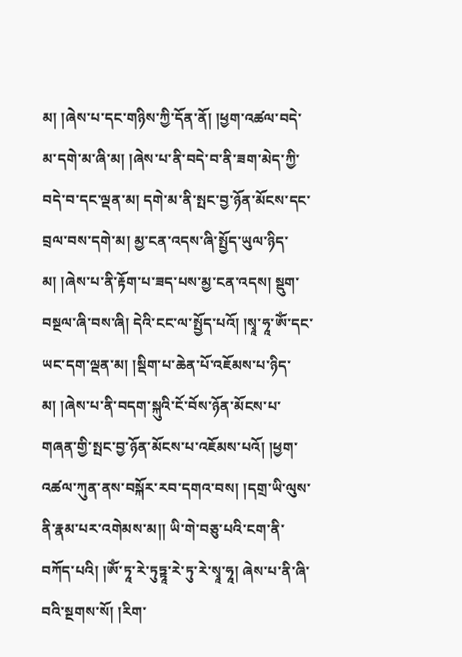མ། །ཞེས་པ་དང་གཉིས་ཀྱི་དོན་ནོ། །ཕྱག་འཚལ་བདེ་མ་དགེ་མ་ཞི་མ། །ཞེས་པ་ནི་བདེ་བ་ནི་ཟག་མེད་ཀྱི་བདེ་བ་དང་ལྡན་མ། དགེ་མ་ནི་སྤང་བྱ་ཉོན་མོངས་དང་བྲལ་བས་དགེ་མ། མྱ་ངན་འདས་ཞི་སྤྱོད་ཡུལ་ཉིད་མ། །ཞེས་པ་ནི་རྟོག་པ་ཟད་པས་མྱ་ངན་འདས། སྡུག་བསྔལ་ཞི་བས་ཞི། དེའི་ངང་ལ་སྤྱོད་པའོ། །སྭཱ་ཧཱ་ཨོཾ་དང་ཡང་དག་ལྡན་མ། །སྡིག་པ་ཆེན་པོ་འཇོམས་པ་ཉིད་མ། །ཞེས་པ་ནི་བདག་སྐུའི་ངོ་བོས་ཉོན་མོངས་པ་གཞན་གྱི་སྤང་བྱ་ཉོན་མོངས་པ་འཇོམས་པའོ། །ཕྱག་འཚལ་ཀུན་ནས་བསྐོར་རབ་དགའ་བས། །དགྲ་ཡི་ལུས་ནི་རྣམ་པར་འགེམས་མ།། ཡི་གེ་བཅུ་པའི་ངག་ནི་བཀོད་པའི། །ཨོཾ་ཏཱ་རེ་ཏུཏྟཱ་རེ་ཏུ་རེ་སྭཱ་ཧཱ། ཞེས་པ་ནི་ཞི་བའི་སྔགས་སོ། །རིག་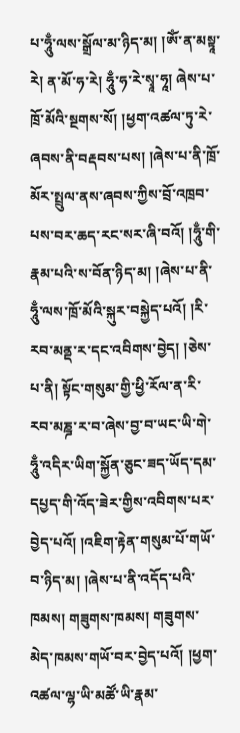པ་ཧཱུྃ་ལས་སྒྲོལ་མ་ཉིད་མ། །ཨོཾ་ན་མསྟཱ་རེ། ན་མོ་ཧ་རེ། ཧཱུྃ་ཧ་རེ་སྭཱ་ཧཱ། ཞེས་པ་ཁྲོ་མོའི་སྔགས་སོ། །ཕྱག་འཚལ་ཏུ་རེ་ཞབས་ནི་བརྡབས་པས། །ཞེས་པ་ནི་ཁྲོ་མོར་སྤྲུལ་ནས་ཞབས་ཀྱིས་བྲོ་འཁྲབ་པས་བར་ཆད་རང་སར་ཞི་བའོ། །ཧཱུྃ་གི་རྣམ་པའི་ས་བོན་ཉིད་མ། །ཞེས་པ་ནི་ཧཱུྃ་ལས་ཁྲོ་མོའི་སྐུར་བསྐྱེད་པའོ། །རི་རབ་མནྡ་ར་དང་འབིགས་བྱེད། །ཅེས་པ་ནི། སྟོང་གསུམ་གྱི་ཕྱི་རོལ་ན་རི་རབ་མཎྜ་ར་བ་ཞེས་བྱ་བ་ཡང་ཡི་གེ་ཧཱུྃ་འདིར་ཡིག་སྐྱོན་ཅུང་ཟད་ཡོད་དམ་དཔྱད་གི་འོད་ཟེར་གྱིས་འབིགས་པར་བྱེད་པའོ། །འཇིག་རྟེན་གསུམ་པོ་གཡོ་བ་ཉིད་མ། །ཞེས་པ་ནི་འདོད་པའི་ཁམས། གཟུགས་ཁམས། གཟུགས་མེད་ཁམས་གཡོ་བར་བྱེད་པའོ། །ཕྱག་འཚལ་ལྷ་ཡི་མཚོ་ཡི་རྣམ་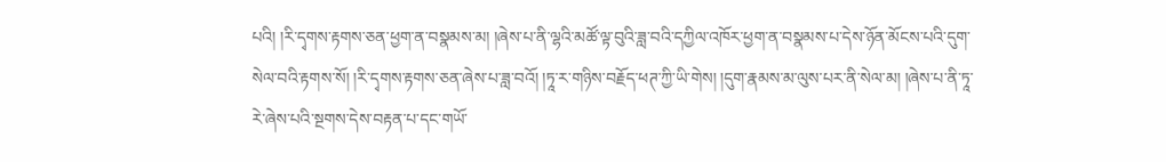པའི། །རི་དྭགས་རྟགས་ཅན་ཕྱག་ན་བསྣམས་མ། །ཞེས་པ་ནི་ལྷའི་མཚོ་ལྟ་བུའི་ཟླ་བའི་དཀྱིལ་འཁོར་ཕྱག་ན་བསྣམས་པ་དེས་ཉོན་མོངས་པའི་དུག་སེལ་བའི་རྟགས་སོ། །རི་དྭགས་རྟགས་ཅན་ཞེས་པ་ཟླ་བའོ། །ཏཱ་ར་གཉིས་བརྗོད་ཕཊ་ཀྱི་ཡི་གེས། །དུག་རྣམས་མ་ལུས་པར་ནི་སེལ་མ། །ཞེས་པ་ནི་ཏཱ་རེ་ཞེས་པའི་སྔགས་དེས་བརྟན་པ་དང་གཡོ་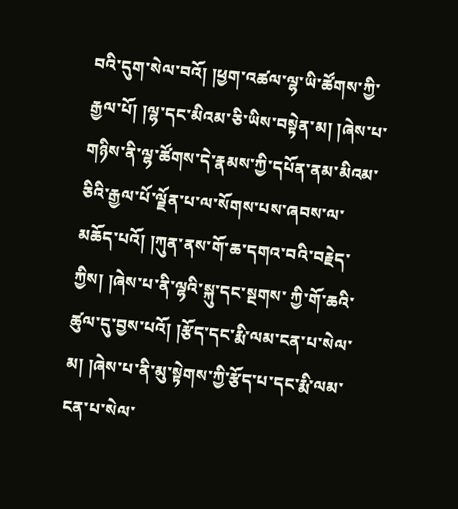བའི་དུག་སེལ་བའོ། །ཕྱག་འཚལ་ལྷ་ཡི་ཚོགས་ཀྱི་རྒྱལ་པོ། །ལྷ་དང་མིའམ་ཅི་ཡིས་བསྟེན་མ། །ཞེས་པ་གཉིས་ནི་ལྷ་ཚོགས་དེ་རྣམས་ཀྱི་དཔོན་ནམ་མིའམ་ཅིའི་རྒྱལ་པོ་ལྗོན་པ་ལ་སོགས་པས་ཞབས་ལ་མཆོད་པའོ། །ཀུན་ནས་གོ་ཆ་དགའ་བའི་བརྗེད་ཀྱིས། །ཞེས་པ་ནི་ལྷའི་སྐུ་དང་སྔགས་ ཀྱི་གོ་ཆའི་ཚུལ་དུ་བྱས་པའོ། །རྩོད་དང་རྨི་ལམ་ངན་པ་སེལ་མ། །ཞེས་པ་ནི་མུ་སྟེགས་ཀྱི་རྩོད་པ་དང་རྨི་ལམ་ངན་པ་སེལ་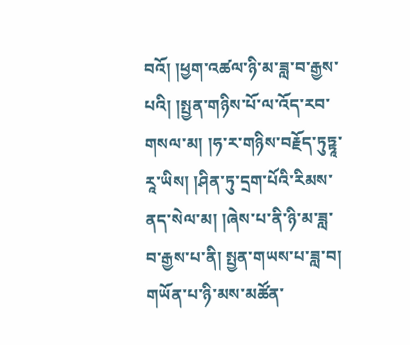བའོ། །ཕྱག་འཚལ་ཉི་མ་ཟླ་བ་རྒྱས་པའི། །སྤྱན་གཉིས་པོ་ལ་འོད་རབ་གསལ་མ། །ཧ་ར་གཉིས་བརྗོད་ཏུཏྟཱ་རཱ་ཡིས། །ཤིན་ཏུ་དྲག་པོའི་རིམས་ནད་སེལ་མ། །ཞེས་པ་ནི་ཉི་མ་ཟླ་བ་རྒྱས་པ་ནི། སྤྱན་གཡས་པ་ཟླ་བ། གཡོན་པ་ཉི་མས་མཚོན་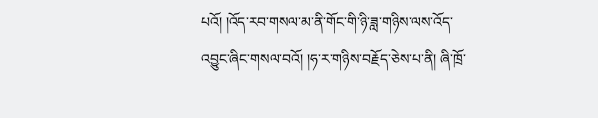པའོ། །འོད་རབ་གསལ་མ་ནི་གོང་གི་ཉི་ཟླ་གཉིས་ལས་འོད་འབྱུང་ཞིང་གསལ་བའོ། །ཧ་ར་གཉིས་བརྗོད་ཅེས་པ་ནི། ཞི་ཁྲོ་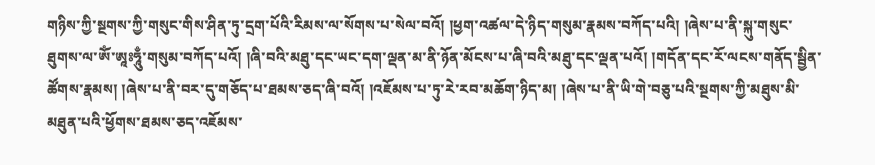གཉིས་ཀྱི་སྔགས་ཀྱི་གསུང་གིས་ཤིན་ཏུ་དྲག་པོའི་རིམས་ལ་སོགས་པ་སེལ་བའོ། །ཕྱག་འཚལ་དེ་ཉིད་གསུམ་རྣམས་བཀོད་པའི། །ཞེས་པ་ནི་སྐུ་གསུང་ཐུགས་ལ་ཨོཾ་ཨཱཿཧཱུྃ་གསུམ་བཀོད་པའོ། །ཞི་བའི་མཐུ་དང་ཡང་དག་ལྡན་མ་ནི་ཉོན་མོངས་པ་ཞི་བའི་མཐུ་དང་ལྡན་པའོ། །གདོན་དང་རོ་ལངས་གནོད་སྦྱིན་ཚོགས་རྣམས། །ཞེས་པ་ནི་བར་དུ་གཅོད་པ་ཐམས་ཅད་ཞི་བའོ། །འཇོམས་པ་ཏུ་རེ་རབ་མཆོག་ཉིད་མ། །ཞེས་པ་ནི་ཡི་གེ་བཅུ་པའི་སྔགས་ཀྱི་མཐུས་མི་མཐུན་པའི་ཕྱོགས་ཐམས་ཅད་འཇོམས་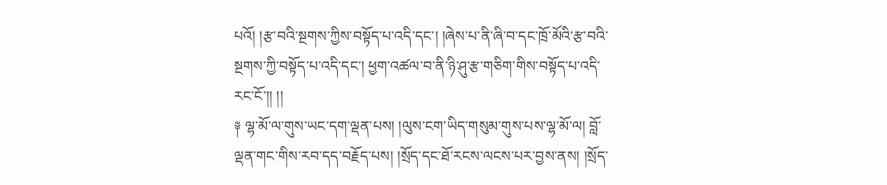པའོ། །རྩ་བའི་སྔགས་ཀྱིས་བསྟོད་པ་འདི་དང་། །ཞེས་པ་ནི་ཞི་བ་དང་ཁྲོ་མོའི་རྩ་བའི་སྔགས་ཀྱི་བསྟོད་པ་འདི་དང་། ཕྱག་འཚལ་བ་ནི་ཉི་ཤུ་རྩ་གཅིག་གིས་བསྟོད་པ་འདི་རང་ངོ་།། །།
༈ ལྷ་མོ་ལ་གུས་ཡང་དག་ལྡན་པས། །ལུས་ངག་ཡིད་གསུམ་གུས་པས་ལྷ་མོ་ལ། བློ་ལྡན་གང་གིས་རབ་དད་བརྗོད་པས། །སྲོད་དང་ཐོ་རངས་ལངས་པར་བྱས་ནས། །སྲོད་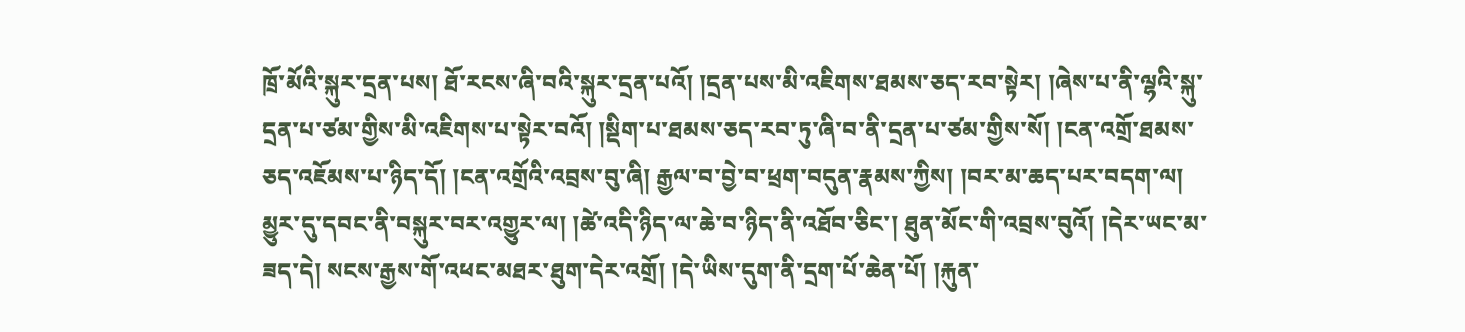ཁྲོ་མོའི་སྐུར་དྲན་པས། ཐོ་རངས་ཞི་བའི་སྐུར་དྲན་པའོ། །དྲན་པས་མི་འཇིགས་ཐམས་ཅད་རབ་སྟེར། །ཞེས་པ་ནི་ལྷའི་སྐུ་དྲན་པ་ཙམ་གྱིས་མི་འཇིགས་པ་སྟེར་བའོ། །སྡིག་པ་ཐམས་ཅད་རབ་ཏུ་ཞི་བ་ནི་དྲན་པ་ཙམ་གྱིས་སོ། །ངན་འགྲོ་ཐམས་ཅད་འཇོམས་པ་ཉིད་དོ། །ངན་འགྲོའི་འབྲས་བུ་ཞི། རྒྱལ་བ་བྱེ་བ་ཕྲག་བདུན་རྣམས་ཀྱིས། །བར་མ་ཆད་པར་བདག་ལ། མྱུར་དུ་དབང་ནི་བསྐུར་བར་འགྱུར་ལ། །ཚེ་འདི་ཉིད་ལ་ཆེ་བ་ཉིད་ནི་འཐོབ་ཅིང་། ཐུན་མོང་གི་འབྲས་བུའོ། །དེར་ཡང་མ་ཟད་དེ། སངས་རྒྱས་གོ་འཕང་མཐར་ཐུག་དེར་འགྲོ། །དེ་ཡིས་དུག་ནི་དྲག་པོ་ཆེན་པོ། །རྐུན་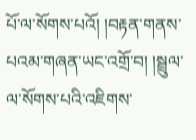པོ་ལ་སོགས་པའོ། །བརྟན་གནས་པའམ་གཞན་ཡང་འགྲོ་བ། །སྦྲུལ་ལ་སོགས་པའི་འཇིགས་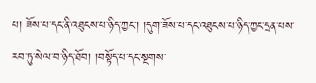པ། ཟོས་པ་དང་ནི་འཐུངས་པ་ཉིད་ཀྱང་། །དུག་ཟོས་པ་དང་འཐུངས་པ་ཉིད་ཀྱང་དྲན་པས་རབ་ཏུ་སེལ་བ་ཉིད་ཐོབ། །བསྟོད་པ་དང་སྔགས་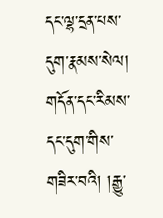དང་ལྷ་དྲན་པས་དུག་རྣམས་སེལ། གདོན་དང་རིམས་དང་དུག་གིས་གཟིར་བའི། །རྒྱུ་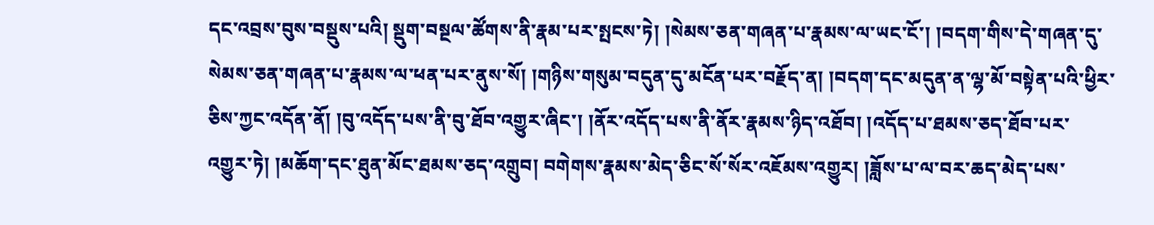དང་འབྲས་བུས་བསྡུས་པའི། སྡུག་བསྔལ་ཚོགས་ནི་རྣམ་པར་སྤངས་ཏེ། །སེམས་ཅན་གཞན་པ་རྣམས་ལ་ཡང་ངོ་། །བདག་གིས་དེ་གཞན་དུ་སེམས་ཅན་གཞན་པ་རྣམས་ལ་ཕན་པར་ནུས་སོ། །གཉིས་གསུམ་བདུན་དུ་མངོན་པར་བརྗོད་ན། །བདག་དང་མདུན་ན་ལྷ་མོ་བསྟེན་པའི་ཕྱིར་ཅིས་ཀྱང་འདོན་ནོ། །བུ་འདོད་པས་ནི་བུ་ཐོབ་འགྱུར་ཞིང་། །ནོར་འདོད་པས་ནི་ནོར་རྣམས་ཉིད་འཐོབ། །འདོད་པ་ཐམས་ཅད་ཐོབ་པར་འགྱུར་ཏེ། །མཆོག་དང་ཐུན་མོང་ཐམས་ཅད་འགྲུབ། བགེགས་རྣམས་མེད་ཅིང་སོ་སོར་འཇོམས་འགྱུར། །ཟློས་པ་ལ་བར་ཆད་མེད་པས་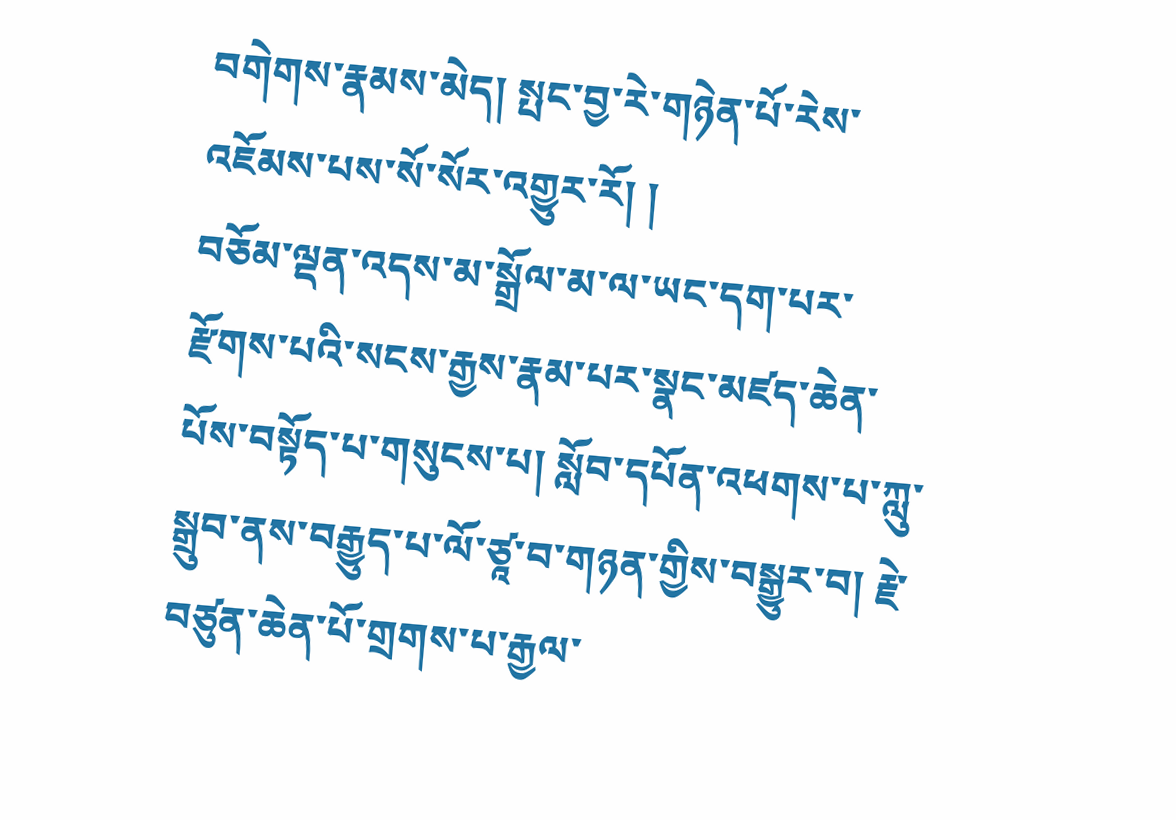བགེགས་རྣམས་མེད། སྤང་བྱ་རེ་གཉེན་པོ་རེས་འཇོམས་པས་སོ་སོར་འགྱུར་རོ། །
བཅོམ་ལྡན་འདས་མ་སྒྲོལ་མ་ལ་ཡང་དག་པར་རྫོགས་པའི་སངས་རྒྱས་རྣམ་པར་སྣང་མཛད་ཆེན་པོས་བསྟོད་པ་གསུངས་པ། སློབ་དཔོན་འཕགས་པ་ཀླུ་སྒྲུབ་ནས་བརྒྱུད་པ་ལོ་ཙཱ་བ་གཉན་གྱིས་བསྒྱུར་བ། རྗེ་བཙུན་ཆེན་པོ་གྲགས་པ་རྒྱལ་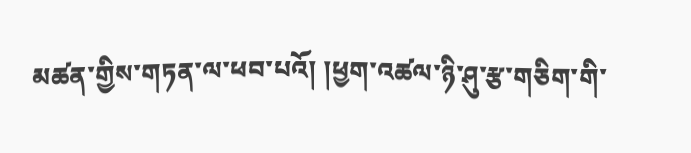མཚན་གྱིས་གཏན་ལ་ཕབ་པའོ། །ཕྱག་འཚལ་ཉི་ཤུ་རྩ་གཅིག་གི་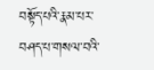བསྟོད་པའི་རྣམ་པར་བཤད་པ་གསལ་བའི་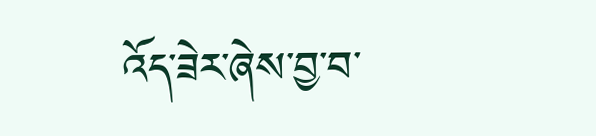འོད་ཟེར་ཞེས་བྱ་བ་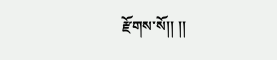རྫོགས་སོ།། །།